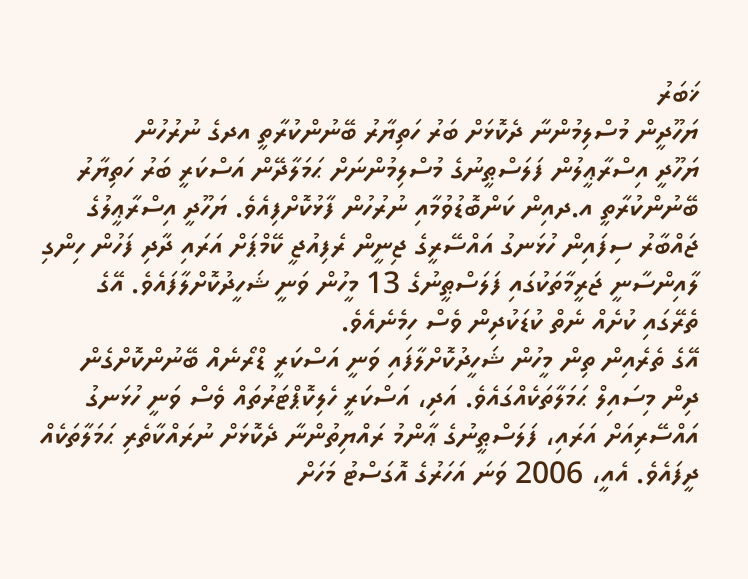ޚަބަރު
ޔަހޫދީން މުސްލިމުންނާ ދެކޮޅަށް ބަރު ހަތިޔާރު ބޭނުންކުރާތީ އދގެ ނުރުހުން
ޔަހޫދީ އިސްރާޢީލުން ފަލަސްޠީނުގެ މުސްލިމުންނަށް ޙަމަލާދޭން އަސްކަރީ ބަރު ހަތިޔާރު ބޭނުންކުރާތީ އ.ދއިން ކަންބޮޑުވުމާއި ނުރުހުން ފާޅުކޮށްފިއެވެ. ޔަހޫދީ އިސްރާޢީލުގެ ޖައްބާރު ސިފައިން ހުޅަނގު އައްސޭރީގެ ޖިނީން ރެފިއުޖީ ކޭމްޕަށް އަރައި ދާދި ފަހުން ހިންގި ލާއިންސާނީ ޖަރީމާތަކުގައި ފަލަސްޠީނުގެ 13 މީހުން ވަނީ ޝަހީދުކޮށްލާފައެވެ. އޭގެ ތެރޭގައި ކުށެއް ނެތް ކުޑަކުދިން ވެސް ހިމެނެއެވެ.
އޭގެ ތެރެއިން ތިން މީހުން ޝަހީދުކޮށްލާފައި ވަނީ އަސްކަރީ ޑްރޯނެއް ބޭނުންކޮށްގެން ދިން މިސައިލް ޙަމަލާތަކެއްގައެވެ. އަދި، އަސްކަރީ ހެލިކޮޕްޓަރުތައް ވެސް ވަނީ ހުޅަނގު އައްސޭރިއަށް އަރައި، ފަލަސްޠީނުގެ ޢާންމު ރައްޔިތުންނާ ދެކޮޅަށް ނުރައްކާތެރި ޙަމަލާތަކެއް ދީފައެވެ. އެއީ، 2006 ވަނަ އަހަރުގެ އޮގަސްޓު މަހަށް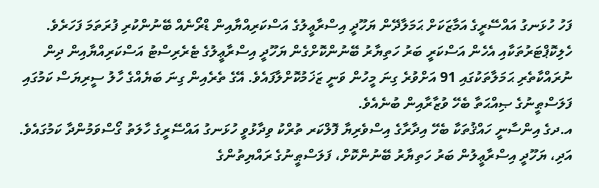ފަހު ހުޅަނގު އައްސޭރީގެ އަމާޒަކަށް ޙަމަލާދޭން ޔަހޫދީ އިސްރާޢީލުގެ އަސްކަރިއްޔާއިން ޑްރޯނެއް ބޭނުންކުރި ފުރަތަމަ ފަހަރެވެ.
ހެލިކޮޕްޓަރުތަކާއި އެހެން އަސްކަރީ ބަރު ހަތިޔާރު ބޭނުންކޮށްގެން ޔަހޫދީ އިސްރާޢީލުގެ ޓެރެރިސްޓު އަސްކަރިއްޔާއިން ދިން ނުރައްކާތެރި ޙަމަލާތަކުގައި 91 އަށްވުރެ ގިނަ މީހުން ވަނީ ޒަޚަމުކޮށްލާފައެވެ. އޭގެ ތެރެއިން ގިނަ ބަޔެއްގެ ހާލު ސީރިޔަސް ކަމުގައި ފަލަސްޠީނުގެ ޞިއްޙަތާ ބެހޭ ވުޒާރާއިން ބުނެއެވެ.
އ.ދގެ އިންސާނީ ހައްޤުތަކާ ބެހޭ އިދާރާގެ އިސްވެރިޔާ ފޮލްކަރ ތުރްކު ވިދާޅުވީ ހުޅަނގު އައްސޭރީގެ ހާލަތު ގޯސްވަމުންދާ ކަމުގައެވެ. އަދި، ޔަހޫދީ އިސްރާޢީލުން ބަރު ހަތިޔާރު ބޭނުންކޮށް، ފަލަސްޠީނުގެ ރައްޔިތުންގެ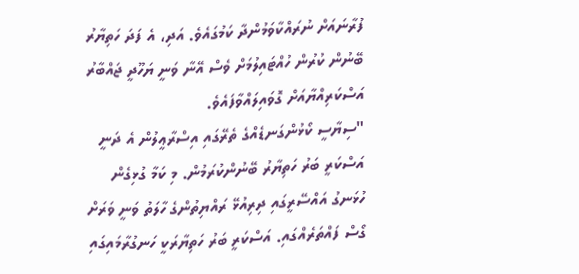ފުރާނައަށް ނުރައްކާވަމުންދާ ކަމުގައެވެ. އަދި، އެ ފަދަ ހަތިޔާރު ބޭނުން ކުރުން ހުއްޓައިލުމަށް ވެސް އޭނާ ވަނީ ޔަހޫދީ ޖައްބާރު އަސްކަރިއްޔާއަށް ގޮވައިލައްވާފައެވެ.
"ސިޔާސީ ކޯޅުންގަނޑެއްގެ ތެރޭގައި އިސްރާޢީލުން އެ ދަނީ އަސްކަރީ ބަރު ހަތިޔާރު ބޭނުންކުރަމުން. މި ކަމާ ގުޅިގެން ހުޅަނގު އައްސޭރީގައި ދިރިއުޅޭ ރައްޔިތުންގެ ހާލަތު ވަނީ ވަރަށް ގޯސް ފައްތަރެއްގައި. އަސްކަރީ ބަރު ހަތިޔާރަކީ ހަނގުރާމައިގައި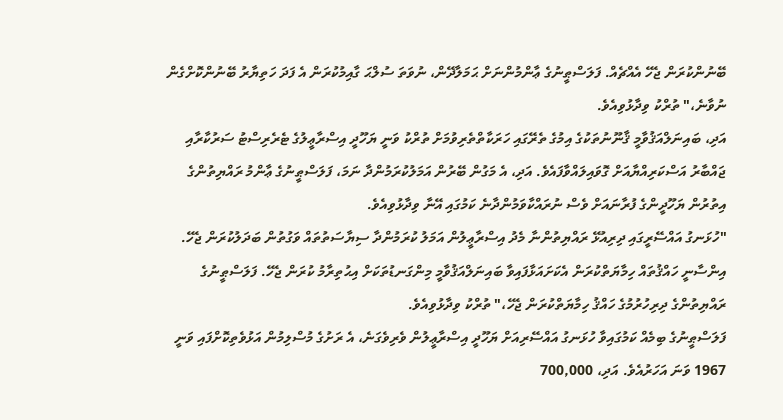ބޭނުންކުރަން ޖެހޭ އެއްޗެއް. ފަލަސްޠީނުގެ ޢާންމުންނަށް ޙަމަލާދޭން، ނުވަތަ ސުލްޙަ ގާއިމުކުރަން އެ ފަދަ ހަތިޔާރު ބޭނުންކޮށްގެން ނުވާނެ،" ތުރްކު ވިދާޅުވިއެވެ.
އަދި، ބައިނަލްއަޤުވާމީ ޤާނޫނުތަކުގެ އިމުގެ ތެރޭގައި ހަރަކާތްތެރިވުމަށް ތުރްކު ވަނީ ޔަހޫދީ އިސްރާޢީލުގެ ޓެރެރިސްޓު ސަރުކާރާއި ޖައްބާރު އަސްކަރިއްޔާއަށް ގޮވައިލައްވާފައެވެ. އަދި، އެ މަގުން ބޭރުން އަމަލުކުރަމުންދާ ނަމަ، ފަލަސްޠީނުގެ ޢާންމު ރައްޔިތުންގެ އިތުރުން ޔަހޫދީންގެ ފުރާނައަށް ވެސް ނުރައްކާވަމުންދާނެ ކަމުގައި އޭނާ ވިދާޅުވިއެވެ.
"ހުޅަނގު އައްސޭރީގައި ދިރިއުޅޭ ރައްޔިތުންނާ މެދު އިސްރާޢީލުން އަމަލު ކުރަމުންދާ ސިޔާސަތުތައް ވަގުތުން ބަދަލުކުރަން ޖެހޭ. އިންސާނީ ހައްޤުތައް ހިމާޔަތްކުރަން އެކަށައަޅާފައިވާ ބައިނަލްއަޤުވާމީ މިންގަނޑުތަކަށް އިޙުތިރާމު ކުރަން ޖެހޭ. ފަލަސްޠީނުގެ ރައްޔިތުންގެ ދިރިހުރުމުގެ ހައްޤު ހިމާޔަތްކުރަން ޖެހޭ،" ތުރްކު ވިދާޅުވިއެވެ.
ފަލަސްޠީނުގެ ބިމެއް ކަމުގައިވާ ހުޅަނގު އައްސޭރިއަށް ޔަހޫދީ އިސްރާޢީލުން ވެރިވެގަނެ، އެ ރަށުގެ މުސްލިމުން އަޅުވެތިކޮށްފައި ވަނީ 1967 ވަނަ އަހަރުއެވެ. އަދި، 700,000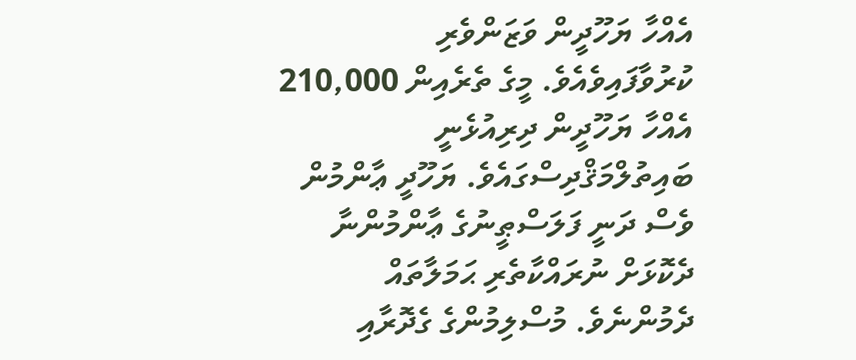އެއްހާ ޔަހޫދީން ވަޒަންވެރި ކުރުވާފައިވެއެވެ. މީގެ ތެރެއިން 210,000 އެއްހާ ޔަހޫދީން ދިރިއުޅެނީ ބައިތުލްމަޤްދިސްގައެވެ. ޔަހޫދީ ޢާންމުން ވެސް ދަނީ ފަލަސްޠީނުގެ ޢާންމުންނާ ދެކޮޅަށް ނުރައްކާތެރި ޙަމަލާތައް ދެމުންނެވެ. މުސްލިމުންގެ ގެދޮރާއި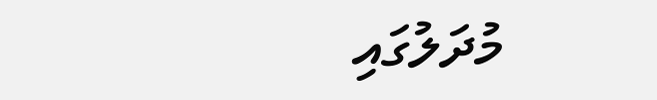މުދަލުގައި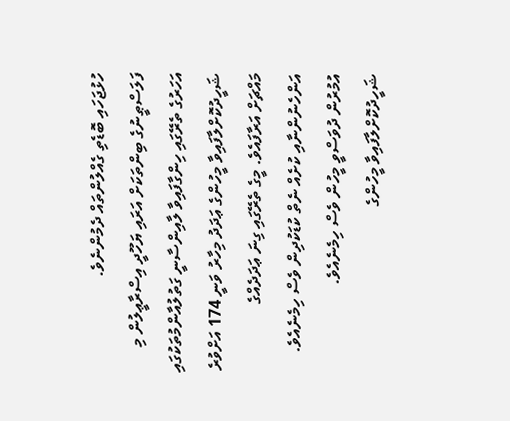ހުޅުޖަހައި ބޮޑެތި ގެއްލުންތައް ދެމުންނެވެ.
ފަލަސްޠީނުގެ ބިންތަކަށް އަރައި ޔަހޫދީ އިސްރާޢީލުން މި އަހަރުގެ ތެރޭގައި ހިންގާފައިވާ ލާއިންސާނީ ގަތުލުއާންމުތަކުގައި ޝަހީދުކޮށްލާފައިވާ މީހުންގެ ޢަދަދު މިހާރު ވަނީ 174 އަށްވުރެ މައްޗަށް އަރާފައެވެ. މީގެ ތެރޭގައި ގިނަ ޢަދަދެއްގެ އަންހެނުންނާއި ކުށެއް ނެތް ކުޑަކުދިން ވެސް ހިމެނެއެވެ. އުމުރުން ދުވަސްވީ މީހުން ވެސް ހިމެނެއެވެ. ޝަހީދުކޮށްލާފައިވާ މީހުންގެ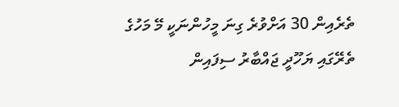ތެރެއިން 30 އަށްވުރެ ގިނަ މީހުންނަކީ މޭ މަހުގެ ތެރޭގައި ޔަހޫދީ ޖައްބާރު ސިފައިން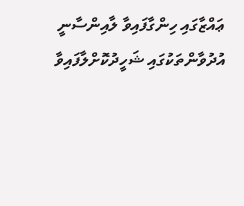ޢައްޒާގައި ހިންގާފައިވާ ލާއިންސާނީ އުދުވާންތަކުގައި ޝަހީދުކޮށްލާފައިވާ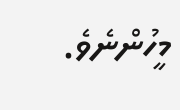މީހުންނެވެ.